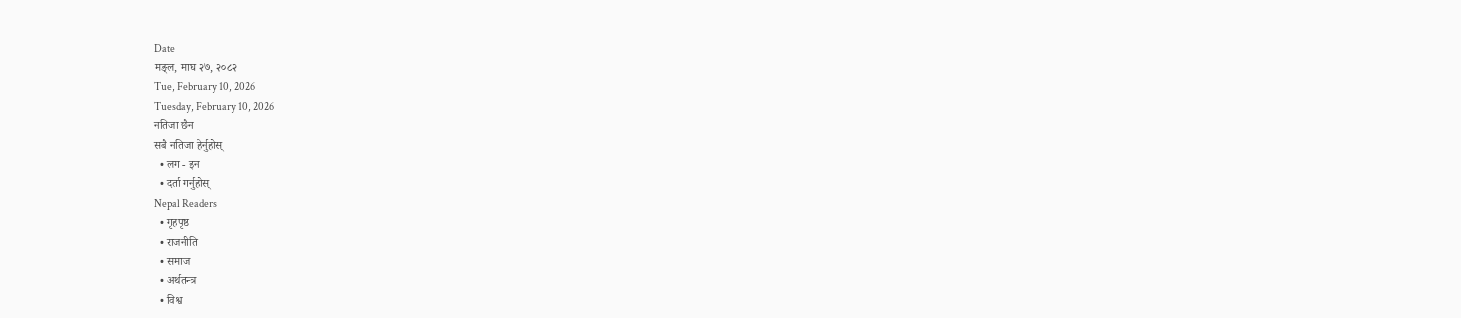Date
मङ्ल, माघ २७, २०८२
Tue, February 10, 2026
Tuesday, February 10, 2026
नतिजा छैन
सबै नतिजा हेर्नुहोस्
  • लग - इन
  • दर्ता गर्नुहोस्
Nepal Readers
  • गृहपृष्ठ
  • राजनीति
  • समाज
  • अर्थतन्त्र
  • विश्व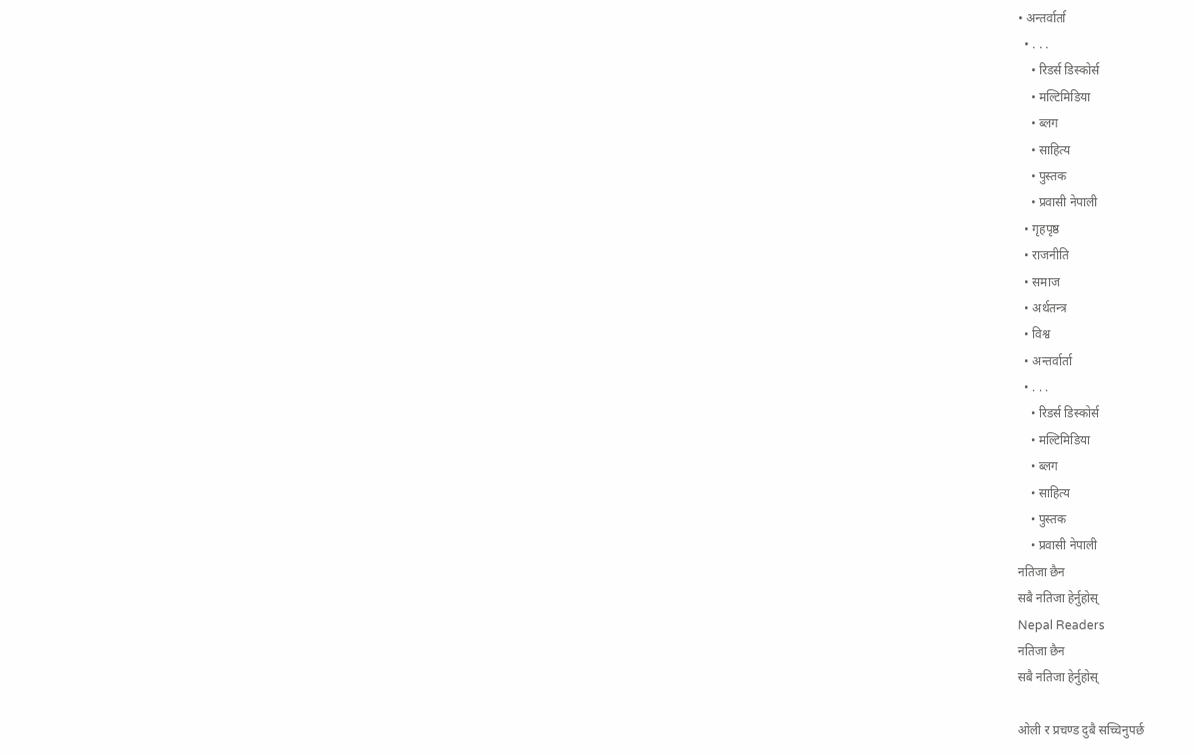• अन्तर्वार्ता
  • . . .
    • रिडर्स डिस्कोर्स
    • मल्टिमिडिया
    • ब्लग
    • साहित्य
    • पुस्तक
    • प्रवासी नेपाली
  • गृहपृष्ठ
  • राजनीति
  • समाज
  • अर्थतन्त्र
  • विश्व
  • अन्तर्वार्ता
  • . . .
    • रिडर्स डिस्कोर्स
    • मल्टिमिडिया
    • ब्लग
    • साहित्य
    • पुस्तक
    • प्रवासी नेपाली
नतिजा छैन
सबै नतिजा हेर्नुहोस्
Nepal Readers
नतिजा छैन
सबै नतिजा हेर्नुहोस्

ओली र प्रचण्ड दुबै सच्चिनुपर्छ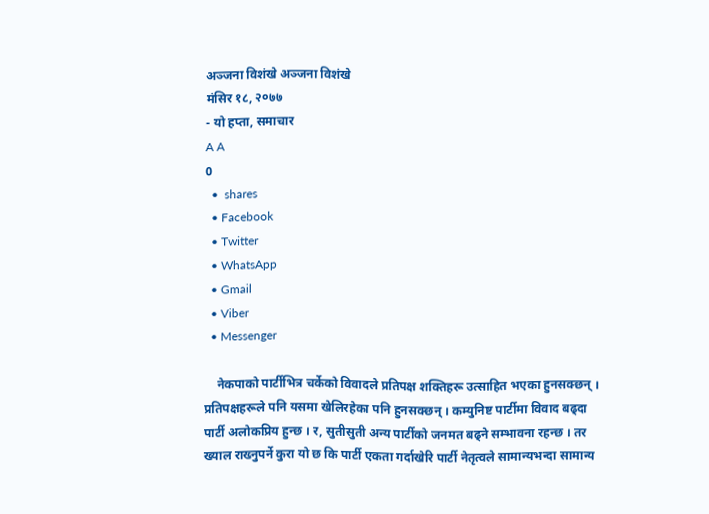अञ्जना विशंखे अञ्जना विशंखे
मंसिर १८, २०७७
- यो हप्ता, समाचार
A A
0
  •  shares
  • Facebook
  • Twitter
  • WhatsApp
  • Gmail
  • Viber
  • Messenger

    नेकपाको पार्टीभित्र चर्केको विवादले प्रतिपक्ष शक्तिहरू उत्साहित भएका हुनसक्छन् । प्रतिपक्षहरूले पनि यसमा खेलिरहेका पनि हुनसक्छन् । कम्युनिष्ट पार्टीमा विवाद बढ्दा पार्टी अलोकप्रिय हुन्छ । र, सुतीसुती अन्य पार्टीको जनमत बढ्ने सम्भावना रहन्छ । तर ख्याल राख्नुपर्ने कुरा यो छ कि पार्टी एकता गर्दाखेरि पार्टी नेतृत्वले सामान्यभन्दा सामान्य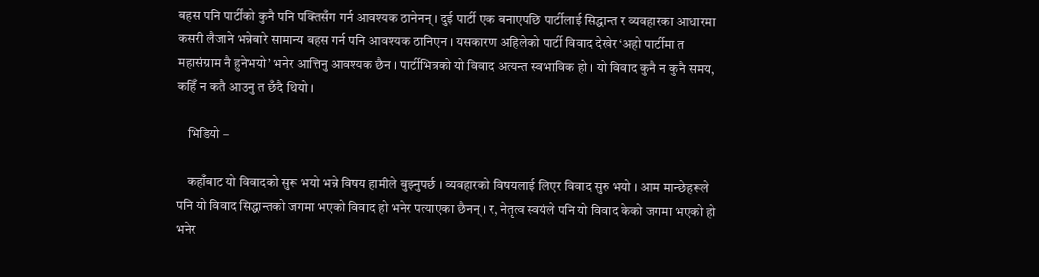बहस पनि पार्टींको कुनै पनि पक्तिसँग गर्न आवश्यक ठानेनन् । दुई पार्टी एक बनाएपछि पार्टीलाई सिद्धान्त र व्यवहारका आधारमा कसरी लैजाने भन्नेबारे सामान्य बहस गर्न पनि आवश्यक ठानिएन । यसकारण अहिलेको पार्टी विवाद देखेर ‘अहो पार्टीमा त महासंग्राम नै हुनेभयो’ भनेर आत्तिनु आवश्यक छैन । पार्टीभित्रको यो विवाद अत्यन्त स्वभाविक हो । यो विवाद कुनै न कुनै समय, कहिँ न कतै आउनु त छँदै थियो ।

    भिडियो –

    कहाँबाट यो विवादको सुरू भयो भन्ने विषय हामीले बुझ्नुपर्छ । व्यवहारको विषयलाई लिएर विवाद सुरु भयो । आम मान्छेहरूले पनि यो विवाद सिद्धान्तको जगमा भएको विवाद हो भनेर पत्याएका छैनन् । र, नेतृत्व स्वयंले पनि यो विवाद केको जगमा भएको हो भनेर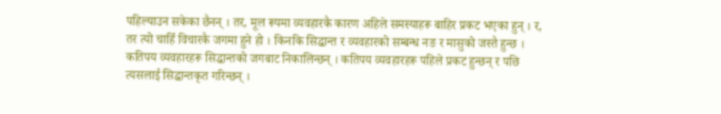पहिल्याउन सकेका छैनन् । तर, मूल रूपमा व्यवहारकै कारण अहिले समस्याहरू बाहिर प्रकट भएका हुन् । र, तर त्यो चाहिँ विचारकै जगमा हुने हो । किनकि सिद्धान्त र व्यवहारको सम्बन्ध नङ र मासुको जस्तै हुन्छ । कतिपय व्यवहारहरू सिद्धान्तको जगबाट निकालिन्छन् । कतिपय व्यवहारहरू पहिले प्रकट हुन्छन् र पछि त्यसलाई सिद्धान्तकृत गरिन्छन् ।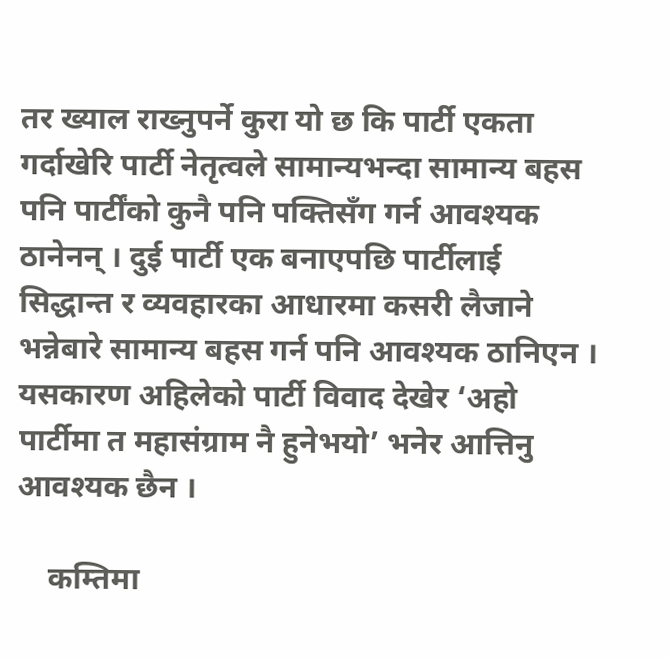तर ख्याल राख्नुपर्ने कुरा यो छ कि पार्टी एकता गर्दाखेरि पार्टी नेतृत्वले सामान्यभन्दा सामान्य बहस पनि पार्टींको कुनै पनि पक्तिसँग गर्न आवश्यक ठानेनन् । दुई पार्टी एक बनाएपछि पार्टीलाई सिद्धान्त र व्यवहारका आधारमा कसरी लैजाने भन्नेबारे सामान्य बहस गर्न पनि आवश्यक ठानिएन । यसकारण अहिलेको पार्टी विवाद देखेर ‘अहो पार्टीमा त महासंग्राम नै हुनेभयो’ भनेर आत्तिनु आवश्यक छैन ।

    कम्तिमा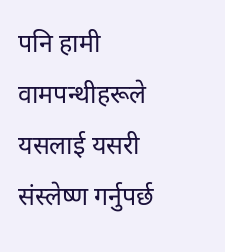पनि हामी वामपन्थीहरूले यसलाई यसरी संस्लेष्ण गर्नुपर्छ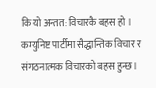कि यो अन्तत: विचारकै बहस हो । कम्युनिष्ट पार्टीमा सैद्धान्तिक विचार र संगठनात्मक विचारको बहस हुन्छ ।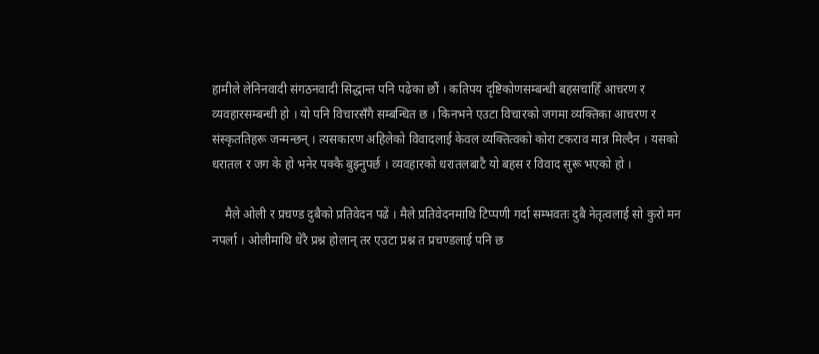हामीले लेनिनवादी संगठनवादी सिद्धान्त पनि पढेका छौं । कतिपय दृष्टिकोणसम्बन्धी बहसचाहिँ आचरण र व्यवहारसम्बन्धी हो । यो पनि विचारसँगै सम्बन्धित छ । किनभने एउटा विचारको जगमा व्यक्तिका आचरण र संस्कृततिहरू जन्मन्छन् । त्यसकारण अहिलेको विवादलाई केवल व्यक्तित्वको कोरा टकराव मान्न मिल्दैन । यसको धरातल र जग के हो भनेर पक्कै बुझ्नुपर्छ । व्यवहारको धरातलबाटै यो बहस र विवाद सुरू भएको हो ।

    मैले ओली र प्रचण्ड दुबैको प्रतिवेदन पढें । मैले प्रतिवेदनमाथि टिप्पणी गर्दा सम्भवतः दुबै नेतृत्वलाई सो कुरो मन नपर्ला । ओलीमाथि धेरै प्रश्न होलान् तर एउटा प्रश्न त प्रचण्डलाई पनि छ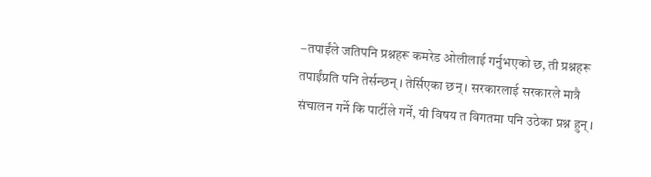–तपाईंले जतिपनि प्रश्नहरू कमरेड ओलीलाई गर्नुभएको छ, ती प्रश्नहरू तपाईंप्रति पनि तेर्सन्छन् । तेर्सिएका छन् । सरकारलाई सरकारले मात्रै संचालन गर्ने कि पार्टीले गर्ने, यी विषय त विगतमा पनि उठेका प्रश्न हुन् ।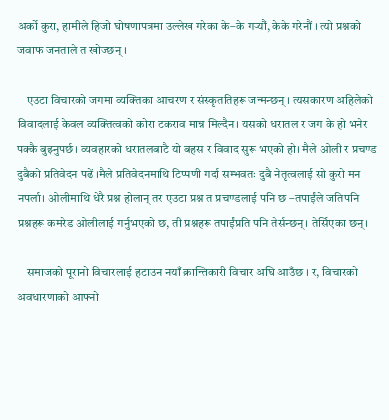अर्को कुरा, हामीले हिजो घोषणापत्रमा उल्लेख गरेका के–के गर्‍यौं, केके गरेनौं । त्यो प्रश्नको जवाफ जनताले त खोज्छन् ।

    एउटा विचारको जगमा व्यक्तिका आचरण र संस्कृततिहरू जन्मन्छन् । त्यसकारण अहिलेको विवादलाई केवल व्यक्तित्वको कोरा टकराव मान्न मिल्दैन। यसको धरातल र जग के हो भनेर पक्कै बुझ्नुपर्छ। व्यवहारको धरातलबाटै यो बहस र विवाद सुरू भएको हो। मैले ओली र प्रचण्ड दुबैको प्रतिवेदन पढें ।मैले प्रतिवेदनमाथि टिप्पणी गर्दा सम्भवतः दुबै नेतृत्वलाई सो कुरो मन नपर्ला। ओलीमाथि धेरै प्रश्न होलान् तर एउटा प्रश्न त प्रचण्डलाई पनि छ –तपाईंले जतिपनि प्रश्नहरू कमरेड ओलीलाई गर्नुभएको छ, ती प्रश्नहरू तपाईंप्रति पनि तेर्सन्छन्। तेर्सिएका छन्।

    समाजको पूरानो विचारलाई हटाउन नयाँ क्रान्तिकारी विचार अघि आउँछ । र, विचारको अवधारणाको आफ्नो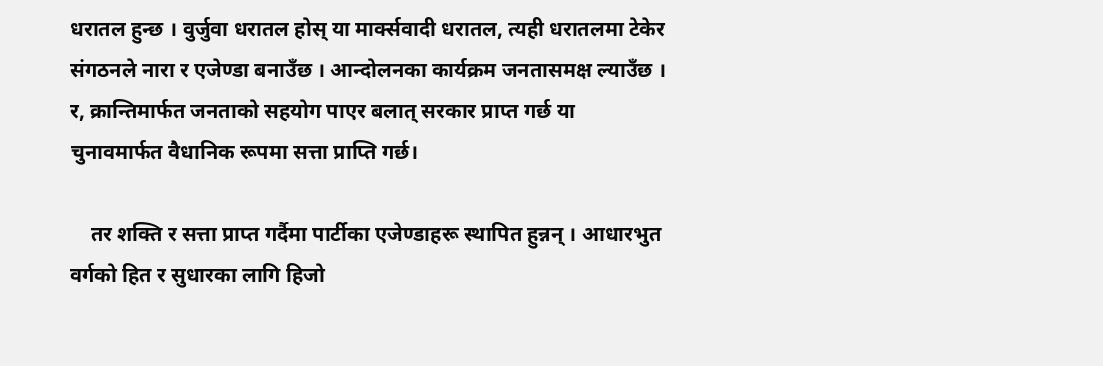धरातल हुन्छ । वुर्जुवा धरातल होस् या मार्क्सवादी धरातल, त्यही धरातलमा टेकेर संगठनले नारा र एजेण्डा बनाउँछ । आन्दोलनका कार्यक्रम जनतासमक्ष ल्याउँछ । र, क्रान्तिमार्फत जनताको सहयोग पाएर बलात् सरकार प्राप्त गर्छ या चुनावमार्फत वैधानिक रूपमा सत्ता प्राप्ति गर्छ।

    तर शक्ति र सत्ता प्राप्त गर्दैमा पार्टीका एजेण्डाहरू स्थापित हुन्नन् । आधारभुत वर्गको हित र सुधारका लागि हिजो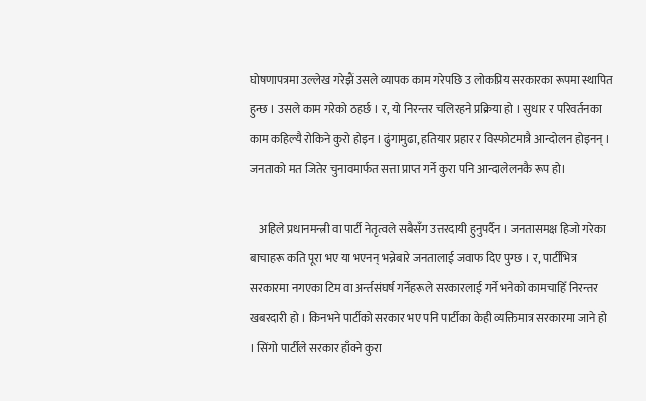घोषणापत्रमा उल्लेख गरेझैं उसले व्यापक काम गरेपछि उ लोकप्रिय सरकारका रूपमा स्थापित हुन्छ । उसले काम गरेको ठहर्छ । र, यो निरन्तर चलिरहने प्रक्रिया हो । सुधार र परिवर्तनका काम कहिल्यै रोकिने कुरो होइन । ढुंगामुढा, हतियार प्रहार र विस्फोटमात्रै आन्दोलन होइनन् । जनताको मत जितेर चुनावमार्फत सत्ता प्राप्त गर्ने कुरा पनि आन्दालेलनकै रूप हो।

    अहिले प्रधानमन्त्री वा पार्टी नेतृत्वले सबैसँग उत्तरदायी हुनुपर्दैन । जनतासमक्ष हिजो गरेका बाचाहरू कति पूरा भए या भएनन् भन्नेबारे जनतालाई जवाफ दिए पुग्छ । र, पार्टीभित्र सरकारमा नगएका टिम वा अर्न्तसंघर्ष गर्नेहरूले सरकारलाई गर्ने भनेको कामचाहिँ निरन्तर खबरदारी हो । किनभने पार्टीको सरकार भए पनि पार्टीका केही व्यक्तिमात्र सरकारमा जाने हो । सिंगो पार्टीले सरकार हाँक्ने कुरा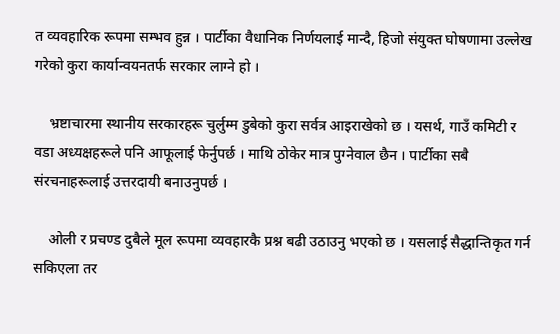त व्यवहारिक रूपमा सम्भव हुन्न । पार्टीका वैधानिक निर्णयलाई मान्दै, हिजो संयुक्त घोषणामा उल्लेख गरेको कुरा कार्यान्वयनतर्फ सरकार लाग्ने हो ।

    भ्रष्टाचारमा स्थानीय सरकारहरू चुर्लुम्म डुबेको कुरा सर्वत्र आइराखेको छ । यसर्थ, गाउँ कमिटी र वडा अध्यक्षहरूले पनि आफूलाई फेर्नुपर्छ । माथि ठोकेर मात्र पुग्नेवाल छैन । पार्टीका सबै संरचनाहरूलाई उत्तरदायी बनाउनुपर्छ ।

    ओली र प्रचण्ड दुबैले मूल रूपमा व्यवहारकै प्रश्न बढी उठाउनु भएको छ । यसलाई सैद्धान्तिकृत गर्न सकिएला तर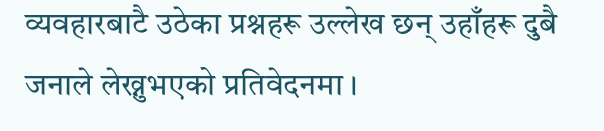व्यवहारबाटै उठेका प्रश्नहरू उल्लेख छन् उहाँहरू दुबै जनाले लेख्नुभएको प्रतिवेदनमा ।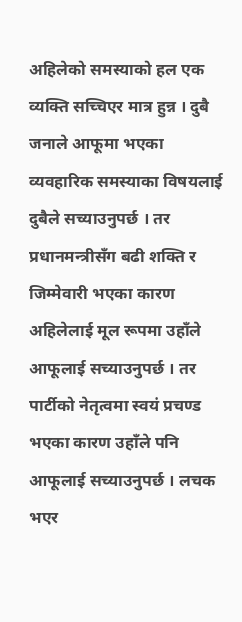अहिलेको समस्याको हल एक व्यक्ति सच्चिएर मात्र हुन्न । दुबै जनाले आफूमा भएका व्यवहारिक समस्याका विषयलाई दुबैले सच्याउनुपर्छ । तर प्रधानमन्त्रीसँग बढी शक्ति र जिम्मेवारी भएका कारण अहिलेलाई मूल रूपमा उहाँले आफूलाई सच्याउनुपर्छ । तर पार्टीको नेतृत्वमा स्वयं प्रचण्ड भएका कारण उहाँले पनि आफूलाई सच्याउनुपर्छ । लचक भएर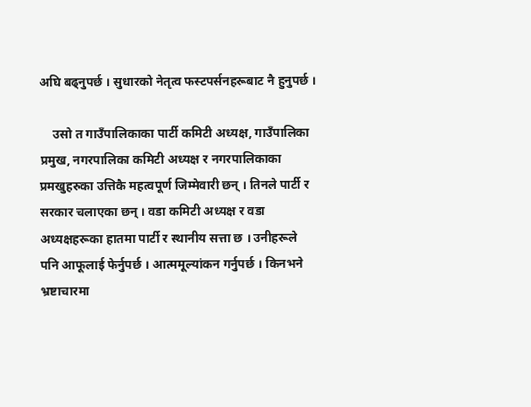अघि बढ्नुपर्छ । सुधारको नेतृत्व फस्टपर्सनहरूबाट नै हुनुपर्छ ।

    उसो त गाउँपालिकाका पार्टी कमिटी अध्यक्ष, गाउँपालिका प्रमुख, नगरपालिका कमिटी अध्यक्ष र नगरपालिकाका प्रमखुहरुका उत्तिकै महत्वपूर्ण जिम्मेवारी छन् । तिनले पार्टी र सरकार चलाएका छन् । वडा कमिटी अध्यक्ष र वडा अध्यक्षहरूका हातमा पार्टी र स्थानीय सत्ता छ । उनीहरूले पनि आफूलाई फेर्नुपर्छ । आत्ममूल्यांकन गर्नुपर्छ । किनभने भ्रष्टाचारमा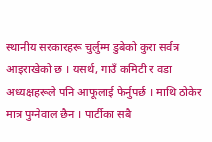स्थानीय सरकारहरू चुर्लुम्म डुबेको कुरा सर्वत्र आइराखेको छ । यसर्थ, गाउँ कमिटी र वडा अध्यक्षहरूले पनि आफूलाई फेर्नुपर्छ । माथि ठोकेर मात्र पुग्नेवाल छैन । पार्टीका सबै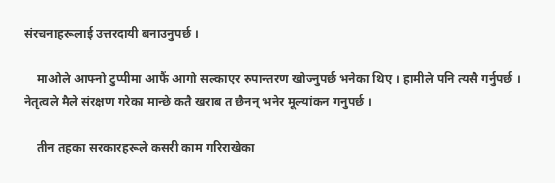संरचनाहरूलाई उत्तरदायी बनाउनुपर्छ ।

    माओले आफ्नो टुप्पीमा आफैं आगो सल्काएर रुपान्तरण खोज्नुपर्छ भनेका थिए । हामीले पनि त्यसै गर्नुपर्छ । नेतृत्वले मैले संरक्षण गरेका मान्छे कतै खराब त छैनन् भनेर मूल्यांकन गनुपर्छ ।

    तीन तहका सरकारहरूले कसरी काम गरिराखेका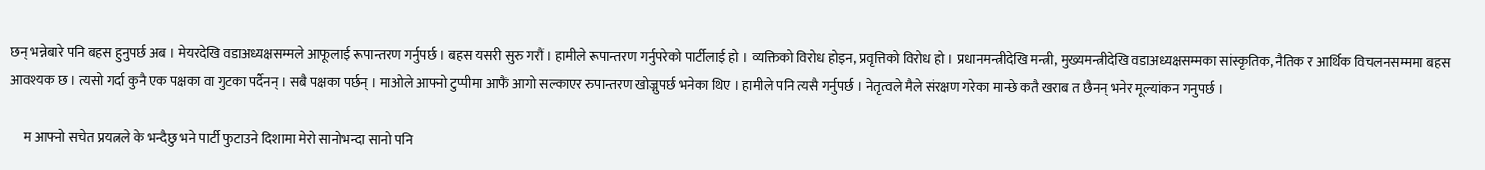छन् भन्नेबारे पनि बहस हुनुपर्छ अब । मेयरदेखि वडाअध्यक्षसम्मले आफूलाई रूपान्तरण गर्नुपर्छ । बहस यसरी सुरु गरौं । हामीले रूपान्तरण गर्नुपरेको पार्टीलाई हो । व्यक्तिको विरोध होइन, प्रवृत्तिको विरोध हो । प्रधानमन्त्रीदेखि मन्त्री, मुख्यमन्त्रीदेखि वडाअध्यक्षसम्मका सांस्कृतिक, नैतिक र आर्थिक विचलनसम्ममा बहस आवश्यक छ । त्यसो गर्दा कुनै एक पक्षका वा गुटका पर्दैनन् । सबै पक्षका पर्छन् । माओले आफ्नो टुप्पीमा आफैं आगो सल्काएर रुपान्तरण खोज्नुपर्छ भनेका थिए । हामीले पनि त्यसै गर्नुपर्छ । नेतृत्वले मैले संरक्षण गरेका मान्छे कतै खराब त छैनन् भनेर मूल्यांकन गनुपर्छ ।

     म आफ्नो सचेत प्रयत्नले के भन्दैछु भने पार्टी फुटाउने दिशामा मेरो सानोभन्दा सानो पनि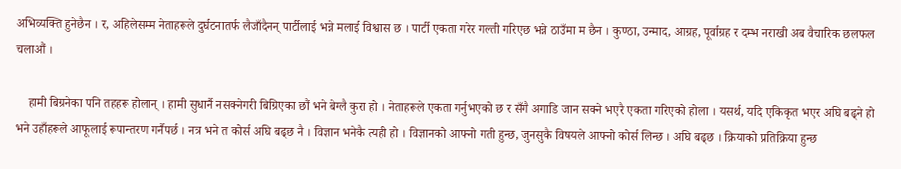अभिव्यक्ति हुनेछैन । र, अहिलेसम्म नेताहरूले दुर्घटनातर्फ लैजाँदैनन् पार्टीलाई भन्ने मलाई विश्वास छ । पार्टी एकता गरेर गल्ती गरिएछ भन्ने ठाउँमा म छैन । कुण्ठा, उन्माद, आग्रह, पूर्वाग्रह र दम्भ नराखी अब वैचारिक छलफल चलाऔं ।

    हामी बिग्रनेका पनि तहहरू होलान् । हामी सुधार्नै नसक्नेगरी बिग्रिएका छौं भने बेग्लै कुरा हो । नेताहरूले एकता गर्नुभएको छ र सँगै अगाडि जान सक्ने भएरै एकता गरिएको होला । यसर्थ, यदि एकिकृत भएर अघि बढ्ने हो भने उहाँहरूले आफूलाई रूपान्तरण गर्नैपर्छ । नत्र भने त कोर्स अघि बढ्छ नै । विज्ञान भनेकै त्यही हो । विज्ञानको आफ्नो गती हुन्छ, जुनसुकै विषयले आफ्नो कोर्स लिन्छ । अघि बढ्छ । क्रियाको प्रतिक्रिया हुन्छ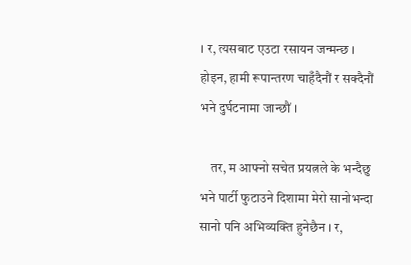। र, त्यसबाट एउटा रसायन जन्मन्छ । होइन, हामी रूपान्तरण चाहँदैनौं र सक्दैनौं भने दुर्घटनामा जान्छौं ।

    तर, म आफ्नो सचेत प्रयत्नले के भन्दैछु भने पार्टी फुटाउने दिशामा मेरो सानोभन्दा सानो पनि अभिव्यक्ति हुनेछैन । र,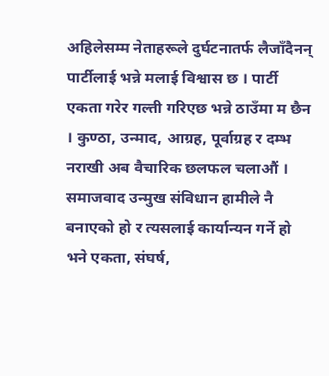अहिलेसम्म नेताहरूले दुर्घटनातर्फ लैजाँदैनन् पार्टीलाई भन्ने मलाई विश्वास छ । पार्टी एकता गरेर गल्ती गरिएछ भन्ने ठाउँमा म छैन । कुण्ठा, उन्माद, आग्रह, पूर्वाग्रह र दम्भ नराखी अब वैचारिक छलफल चलाऔं । समाजवाद उन्मुख संविधान हामीले नै बनाएको हो र त्यसलाई कार्यान्यन गर्ने हो भने एकता, संघर्ष,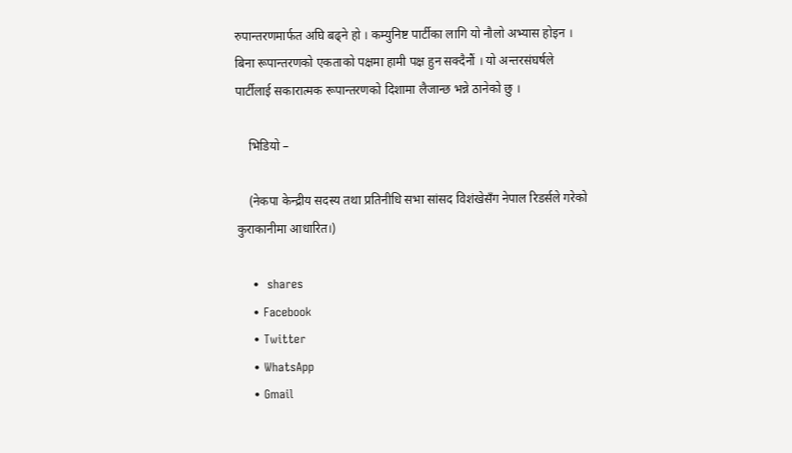रुपान्तरणमार्फत अघि बढ्ने हो । कम्युनिष्ट पार्टीका लागि यो नौलो अभ्यास होइन । बिना रूपान्तरणको एकताको पक्षमा हामी पक्ष हुन सक्दैनौं । यो अन्तरसंघर्षले पार्टीलाई सकारात्मक रूपान्तरणको दिशामा लैजान्छ भन्ने ठानेको छु ।

    भिडियो –

    (नेकपा केन्द्रीय सदस्य तथा प्रतिनीधि सभा सांसद विशंखेसँग नेपाल रिडर्सले गरेको कुराकानीमा आधारित।)

    •  shares
    • Facebook
    • Twitter
    • WhatsApp
    • Gmail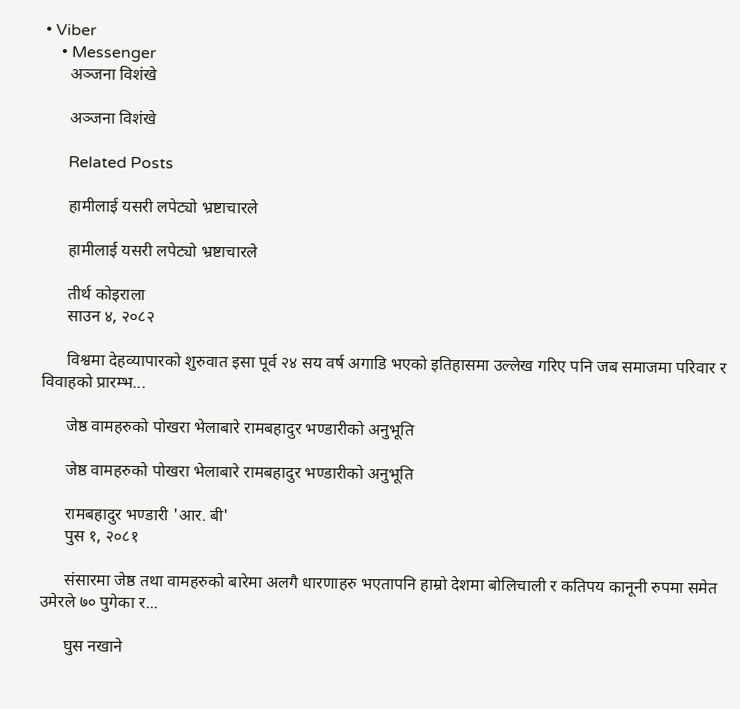• Viber
    • Messenger
      अञ्जना विशंखे

      अञ्जना विशंखे

      Related Posts

      हामीलाई यसरी लपेट्यो भ्रष्टाचारले

      हामीलाई यसरी लपेट्यो भ्रष्टाचारले

      तीर्थ कोइराला
      साउन ४, २०८२

      विश्वमा देहव्यापारको शुरुवात इसा पूर्व २४ सय वर्ष अगाडि भएको इतिहासमा उल्लेख गरिए पनि जब समाजमा परिवार र विवाहको प्रारम्भ...

      जेष्ठ वामहरुको पोखरा भेलाबारे रामबहादुर भण्डारीको अनुभूति

      जेष्ठ वामहरुको पोखरा भेलाबारे रामबहादुर भण्डारीको अनुभूति

      रामबहादुर भण्डारी 'आर. बी'
      पुस १, २०८१

      संसारमा जेष्ठ तथा वामहरुको बारेमा अलगै धारणाहरु भएतापनि हाम्रो देशमा बोलिचाली र कतिपय कानूनी रुपमा समेत उमेरले ७० पुगेका र...

      घुस नखाने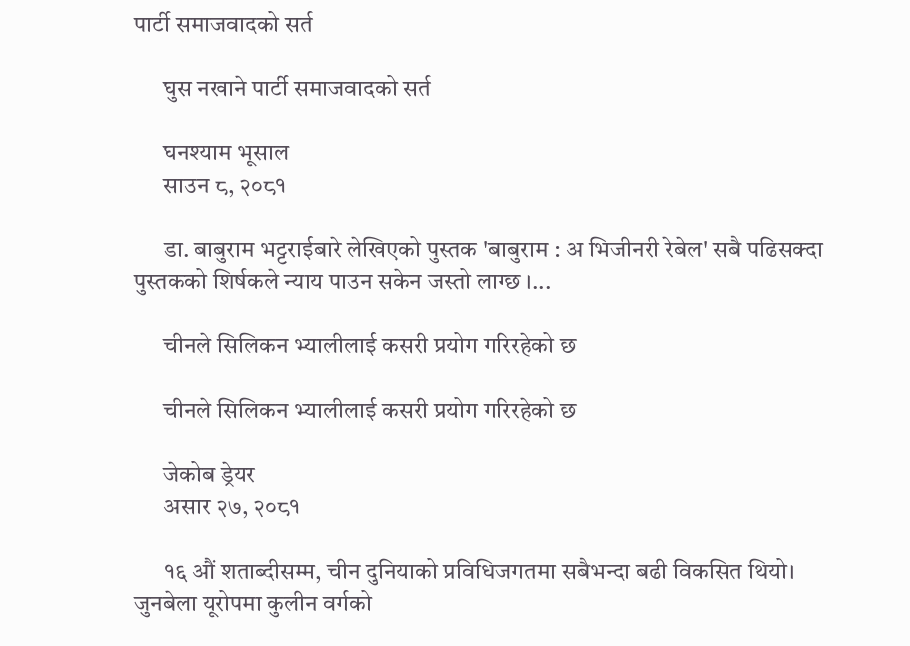पार्टी समाजवादको सर्त

      घुस नखाने पार्टी समाजवादको सर्त

      घनश्याम भूसाल
      साउन ८, २०८१

      डा. बाबुराम भट्टराईबारे लेखिएको पुस्तक 'बाबुराम : अ भिजीनरी रेबेल' सबै पढिसक्दा पुस्तकको शिर्षकले न्याय पाउन सकेन जस्तो लाग्छ ।...

      चीनले सिलिकन भ्यालीलाई कसरी प्रयोग गरिरहेको छ

      चीनले सिलिकन भ्यालीलाई कसरी प्रयोग गरिरहेको छ

      जेकोब ड्रेयर
      असार २७, २०८१

      १६ औं शताब्दीसम्म, चीन दुनियाको प्रविधिजगतमा सबैभन्दा बढी विकसित थियो। जुनबेला यूरोपमा कुलीन वर्गको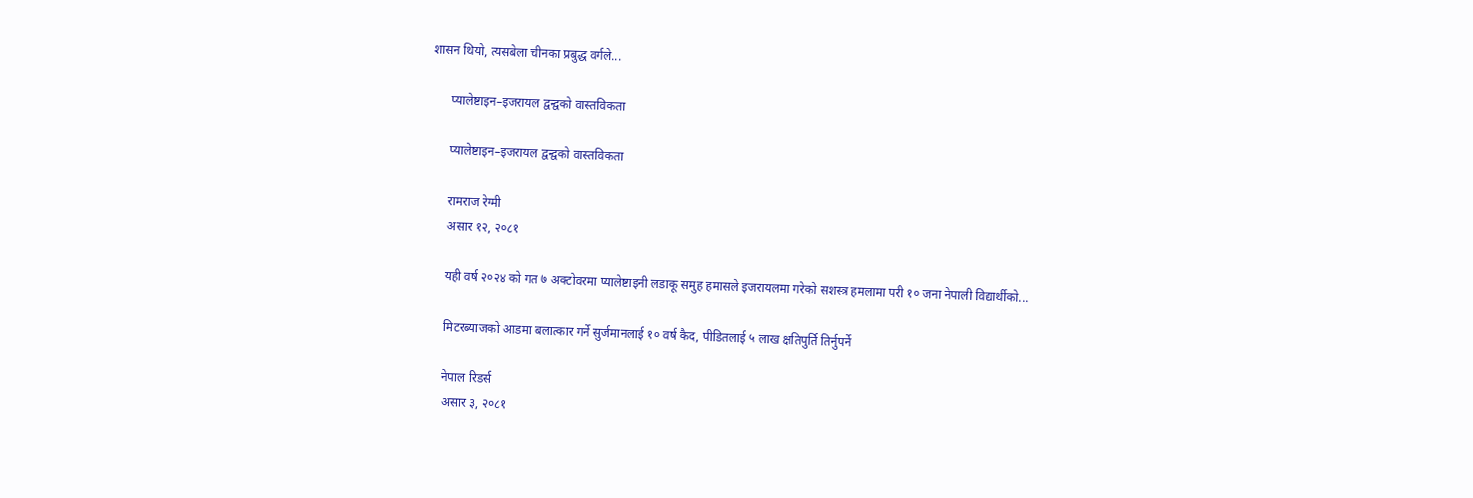शासन थियो, त्यसबेला चीनका प्रबुद्ध वर्गले...

      प्यालेष्टाइन–इजरायल द्वन्द्वको वास्तविकता

      प्यालेष्टाइन–इजरायल द्वन्द्वको वास्तविकता

      रामराज रेग्मी
      असार १२, २०८१

      यही वर्ष २०२४ को गत ७ अक्टोवरमा प्यालेष्टाइनी लडाकू समुह हमासले इजरायलमा गरेको सशस्त्र हमलामा परी १० जना नेपाली विद्यार्थीको...

      मिटरब्याजको आडमा बलात्कार गर्ने सुर्जमानलाई १० वर्ष कैद, पीडितलाई ५ लाख क्षतिपुर्ति तिर्नुपर्ने

      नेपाल रिडर्स
      असार ३, २०८१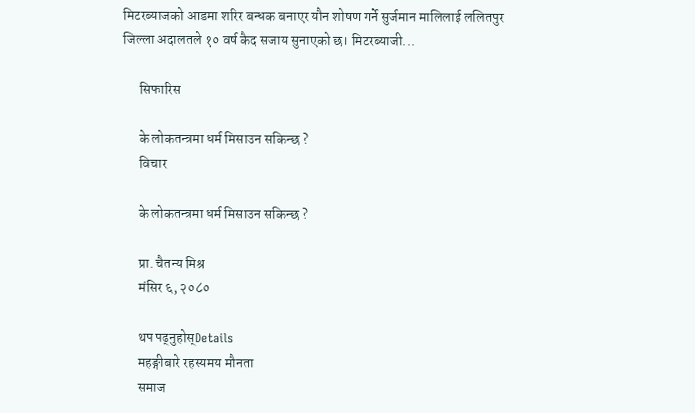मिटरब्याजको आडमा शरिर बन्धक बनाएर यौन शोषण गर्ने सुर्जमान मालिलाई ललितपुर जिल्ला अदालतले १० वर्ष कैद सजाय सुनाएको छ। मिटरब्याजी...

      सिफारिस

      के लोकतन्त्रमा धर्म मिसाउन सकिन्छ ?
      विचार

      के लोकतन्त्रमा धर्म मिसाउन सकिन्छ ?

      प्रा. चैतन्य मिश्र
      मंसिर ६, २०८०

      थप पढ्नुहोस्Details
      महङ्गीबारे रहस्यमय मौनता
      समाज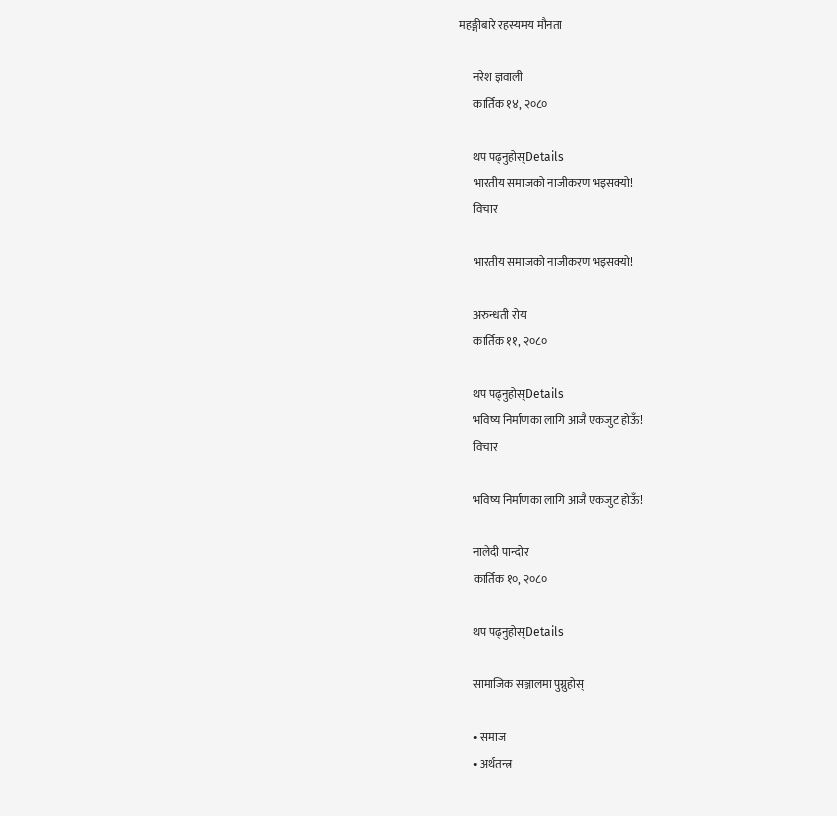महङ्गीबारे रहस्यमय मौनता

      नरेश ज्ञवाली
      कार्तिक १४, २०८०

      थप पढ्नुहोस्Details
      भारतीय समाजको नाजीकरण भइसक्यो!
      विचार

      भारतीय समाजको नाजीकरण भइसक्यो!

      अरुन्धती रोय
      कार्तिक ११, २०८०

      थप पढ्नुहोस्Details
      भविष्य निर्माणका लागि आजै एकजुट होऊँ!
      विचार

      भविष्य निर्माणका लागि आजै एकजुट होऊँ!

      नालेदी पान्दोर
      कार्तिक १०, २०८०

      थप पढ्नुहोस्Details

      सामाजिक सञ्जालमा पुग्नुहोस्

      • समाज
      • अर्थतन्त्र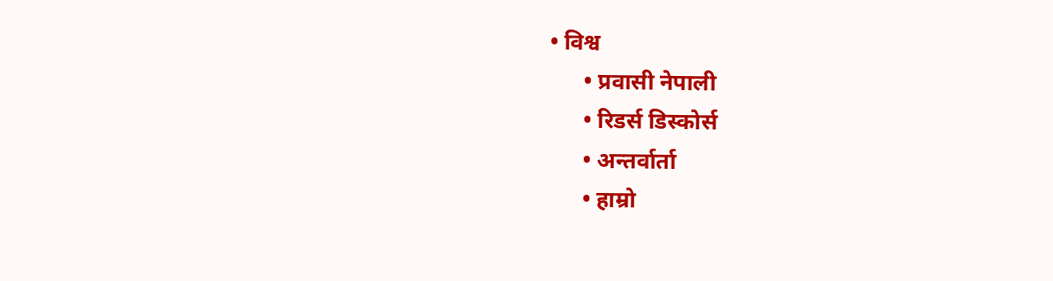• विश्व
      • प्रवासी नेपाली
      • रिडर्स डिस्कोर्स
      • अन्तर्वार्ता
      • हाम्रो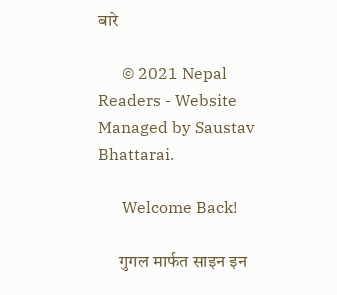बारे

      © 2021 Nepal Readers - Website Managed by Saustav Bhattarai.

      Welcome Back!

      गुगल मार्फत साइन इन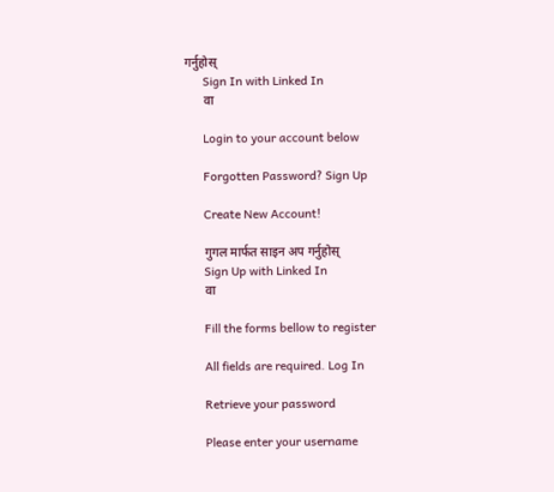गर्नुहोस्
      Sign In with Linked In
      वा

      Login to your account below

      Forgotten Password? Sign Up

      Create New Account!

      गुगल मार्फत साइन अप गर्नुहोस्
      Sign Up with Linked In
      वा

      Fill the forms bellow to register

      All fields are required. Log In

      Retrieve your password

      Please enter your username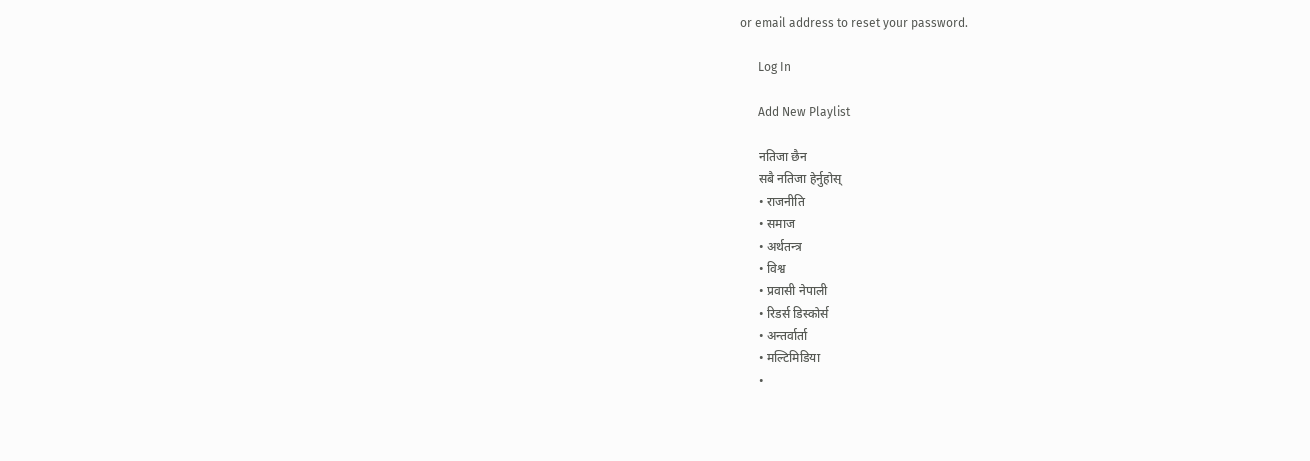or email address to reset your password.

      Log In

      Add New Playlist

      नतिजा छैन
      सबै नतिजा हेर्नुहोस्
      • राजनीति
      • समाज
      • अर्थतन्त्र
      • विश्व
      • प्रवासी नेपाली
      • रिडर्स डिस्कोर्स
      • अन्तर्वार्ता
      • मल्टिमिडिया
      •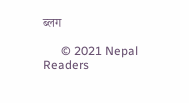ब्लग

      © 2021 Nepal Readers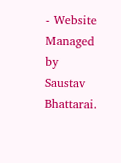- Website Managed by Saustav Bhattarai.